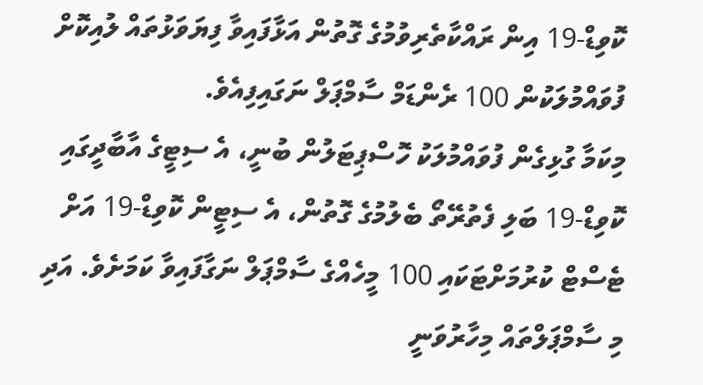ކޮވިޑް-19 އިން ރައްކާތެރިވުމުގެ ގޮތުން އަޅާފައިވާ ފިޔަވަޅުތައް ލުއިކޮށް ފުވައްމުލަކުން 100 ރެންޑަމް ސާމްޕަލް ނަގައިފިއެވެ.
މިކަމާ ގުޅިގެން ފުވައްމުލަކު ހޮސްޕިޓަލުން ބުނީ، އެ ސިޓީގެ އާބާދީގައި ކޮވިޑް-19 ބަލި ފެތުރޭތޯ ބެލުމުގެ ގޮތުން، އެ ސިޓީން ކޮވިޑް-19 އަށް ޓެސްޓް ކުރުމަށްޓަކައި 100 މީހެއްގެ ސާމްޕަލް ނަގާފައިވާ ކަމަށެވެ. އަދި މި ސާމްޕަލްތައް މިހާރުވަނީ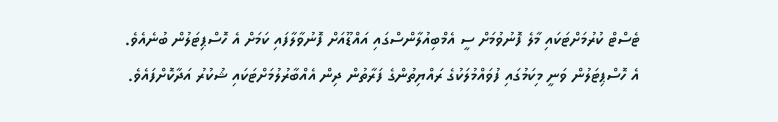ޓެސްޓް ކުރުމަށްޓަކައި މާލެ ފޮނުވުމަށް ސީ އެމްބިއުލާންސްގައި އައްޑޫއަށް ފޮނުވާލާފައި ކަމަށް އެ ހޮސްޕިޓަލުން ބުނެއެވެ.
އެ ހޮސްޕިޓަލުން ވަނީ މިކަމުގައި ފުވައްމުލަކުގެ ރައްޔިތުންގެ ފަރާތުން ދިން އެއްބާރުލުމަށްޓަކައި ޝުކުރު އަދާކޮށްފައެވެ.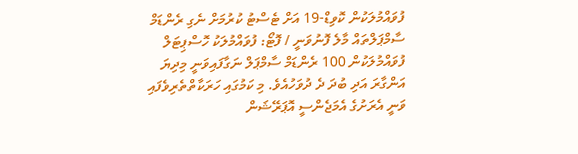ފުވައްމުލަކުން ކޮވިޑް-19 އަށް ޓެސްޓު ކުރުމަށް ނެގި ރެންޑަމް ސާމްޕަލްތައް މާލެ ފޮނުވަނީ / ފޮޓޯ: ފުވައްމުލަކު ހޮސްޕިޓަލް
ފުވައްމުލަކުން 100 ރެންޑަމް ސާމްޕަލް ނަގާފައިވަނީ މިދިޔަ އަންގާރަ އަދި ބުދަ ދެ ދުވަހުއެވެ. މި ކަމުގައި ހަރަކާތްތެރިވެފައި ވަނީ އެރަށުގެ އެމަޖެންސީ އޮޕަރޭޝަން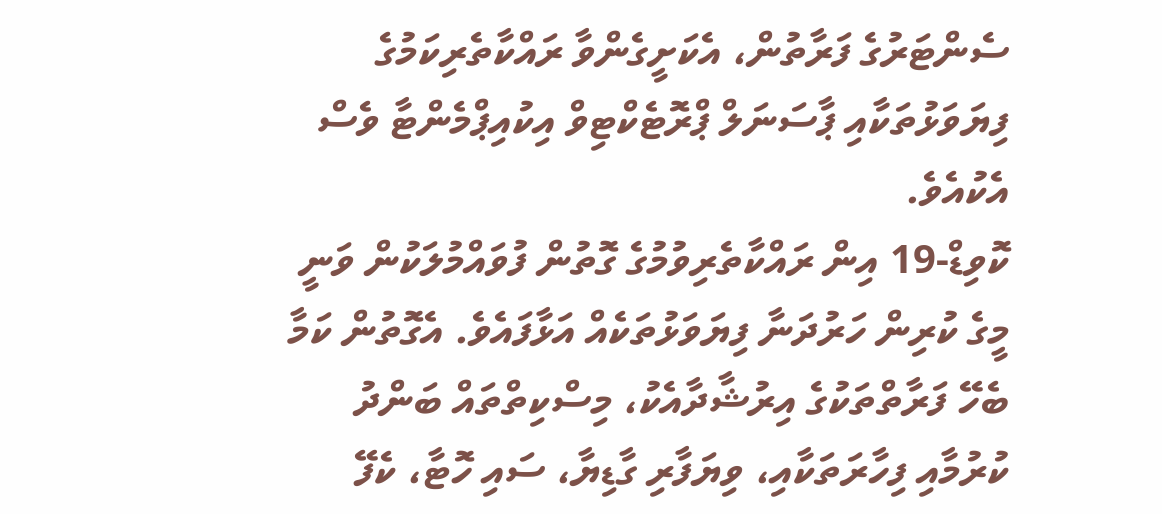ސެންޓަރުގެ ފަރާތުން، އެކަށީގެންވާ ރައްކާތެރިކަމުގެ ފިޔަވަޅުތަކާއި ޕާސަނަލް ޕްރޮޓެކްޓިވް އިކުއިޕްމެންޓާ ވެސް އެކުއެވެ.
ކޮވިޑް-19 އިން ރައްކާތެރިވުމުގެ ގޮތުން ފުވައްމުލަކުން ވަނީ މީގެ ކުރިން ހަރުދަނާ ފިޔަވަޅުތަކެއް އަޅާފައެވެ. އެގޮތުން ކަމާ ބެހޭ ފަރާތްތަކުގެ އިރުޝާދާއެކު، މިސްކިތްތައް ބަންދު ކުރުމާއި ފިހާރަތަކާއި، ވިޔަފާރި ގާޑިޔާ، ސައި ހޮޓާ، ކެފޭ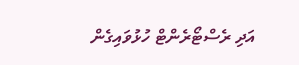އަދި ރެސްޓޯރެންޓް ހުޅުވައިގެން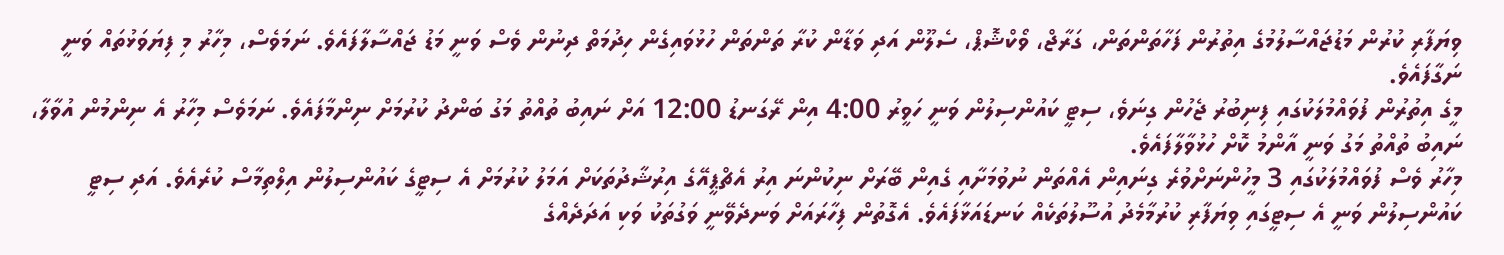ވިޔަފާރި ކުރުން މަޑުޖައްސާލުމުގެ އިތުރުން ފަހާތަންތަން، ގަރާޖް، ވޯކްޝޮޕް، ސެލޫން އަދި ވަޑާން ކުރާ ތަންތަން ހުޅުވައިގެން ހިދުމަތް ދިނުން ވެސް ވަނީ މަޑު ޖައްސާލާފައެވެ. ނަމަވެސް، މިހާރު މި ފިޔަވަޅުތައް ވަނީ ނަގާފައެވެ.
މީގެ އިތުރުން ފުވައްމުލަކުގައި ފިނިބުރު ޖެހުން ގިނަވެ، ސިޓީ ކައުންސިލުން ވަނީ ހަވީރު 4:00 އިން ރޭގަނޑު 12:00 އަށް ނައިބު ތުއްތު މަގު ބަންދު ކުރުމަށް ނިންމާފައެވެ. ނަމަވެސް މިހާރު އެ ނިންމުން އުވާލާ، ނައިބު ތުއްތު މަގު ވަނީ އާންމު ކޮށް ހުޅުވާލާފައެވެ.
މިހާރު ވެސް ފުވައްމުލަކުގައި 3 މީހުންނަށްވުރެ ގިނައިން އެއްތަން ނުވުމަށާއި ގެއިން ބޭރަށް ނިކުންނަ އިރު އެޗްޕީއޭގެ އިރުޝާދުތަކަށް އަމަލު ކުރުމަށް އެ ސިޓީގެ ކައުންސިލުން އިލްތިމާސް ކުރެއެވެ. އަދި ސިޓީ ކައުންސިލުން ވަނީ އެ ސިޓީގައި ވިޔަފާރި ކުރުމާމެދު އުސޫލުތަކެއް ކަނޑައަޅާފައެވެ. އެގޮތުން ފިހާރައަށް ވަނދެވޭނީ ވަގުތަކު ވަކި އަދަދެއްގެ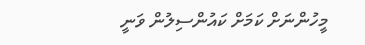މީހުންނަށް ކަމަށް ކައުންސިލުން ވަނީ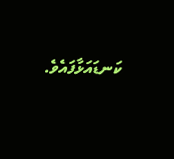ކަނޑައަޅާފައެވެ.